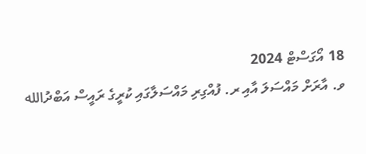18 އޯގަސްޓް 2024
ވ. އާރަށް މައްސަލަ އާއި ރ. ފުއްގިރި މައްސަލާގައި ކުރީގެ ރައީސް އަބްދުالله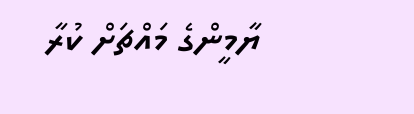ޔާމީންގެ މައްޗަށް ކުރާ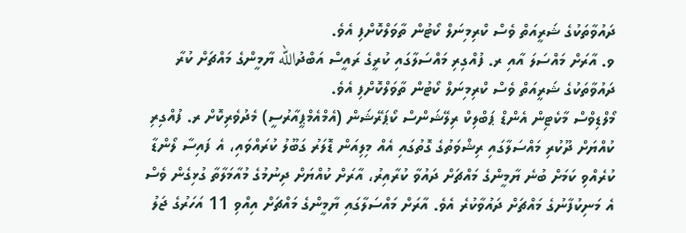ދައުވާތަކުގެ ޝަރީއަތް ވެސް ކްރިމިނަލް ކޯޓުން ތާވަލްކޮށްފި އެވެ.
ވ. އާރަށް މައްސަލަ އާއި ރ. ފުއްގިރި މައްސަލާގައި ކުރީގެ ރައީސް އަބްދުالله ޔާމީންގެ މައްޗަށް ކުރާ ދައުވާތަކުގެ ޝަރީއަތް ވެސް ކްރިމިނަލް ކޯޓުން ތާވަލްކޮށްފި އެވެ.
މޯލްޑިވްސް މާކެޓިން އެންޑް ޕަބްލިކް ރިލޭޝަންސް ކޯޕަރޭޝަން (އެމްއެމްޕީއާރުސީ) މެދުވެރިކޮށް ރ. ފުއްގިރި ކުއްޔަށް ދޫކުރި މައްސަލާގައި ރިޝްވަތުގެ ގޮތުގައި އެއް މިލިއަން ޑޮލަރު ގަބޫލު ކުރައްވައި، އެ ފައިސާ ލޯންޑާ ކުރެއްވި ކަމަށް ބުނެ ޔާމީންގެ މައްޗަށް ދައުވާ ކުރާއިރު، އާރަށް ކުއްޔަށް ދިނުމުގެ މުއާމަލާތާ ގުޅިގެން ވެސް އެ މަނިކުފާނުގެ މައްޗަށް ދައުވާކުރެ އެވެ. އާރަށް މައްސަލާގައި ޔާމީންގެ މައްޗަށް އިއްވި 11 އަހަރުގެ ޖަލު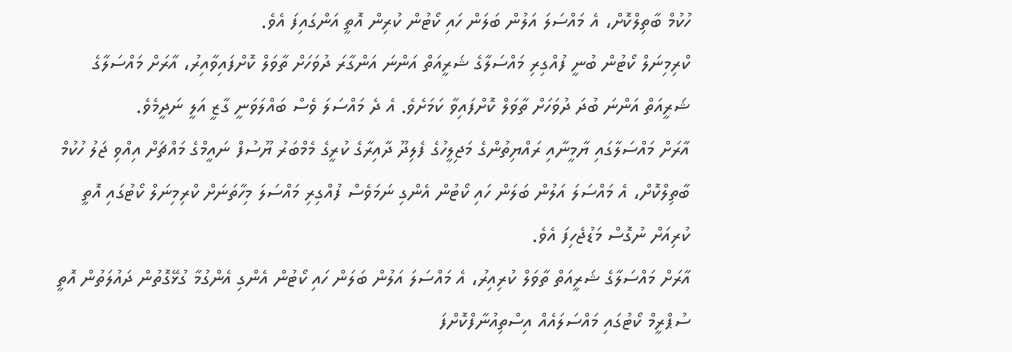ހުކުމް ބާތިލްކޮށް، އެ މައްސަލަ އަލުން ބަލަން ހައި ކޯޓުން ކުރިން އޮތީ އަންގައިފަ އެވެ.
ކްރިމިނަލް ކޯޓުން ބުނީ ފުއްގިރި މައްސަލާގެ ޝަރީއަތް އަންނަ އަންގާރަ ދުވަހަށް ތާވަލް ކޮށްފައިވާއިރު، އާރަށް މައްސަލާގެ ޝަރީއަތް އަންނަ ބުދަ ދުވަހަށް ތާވަލް ކޮށްފައިވާ ކަމަށެވެ. އެ ދެ މައްސަލަ ވެސް ބައްލަވަނީ ގާޒީ އަލީ ނަދީމެވެ.
އާރަށް މައްސަލާގައި ޔާމީނާއި ރައްޔިތުންގެ މަޖިލީހުގެ ފެލިދޫ ދާއިރާގެ ކުރީގެ މެމްބަރު ޔޫސުފް ނައީމްގެ މައްޗަށް އިއްވި ޖަލު ހުކުމް ބާތިލްކޮށް، އެ މައްސަލަ އަލުން ބަލަން ހައި ކޯޓުން އެންގި ނަމަވެސް ފުއްގިރި މައްސަލަ މިހާތަނަށް ކްރިމިނަލް ކޯޓުގައި އޮތީ ކުރިއަށް ނުގޮސް މަޑުޖެހިފަ އެވެ.
އާރަށް މައްސަލާގެ ޝަރީއަތް ތާވަލް ކުރިއިރު، އެ މައްސަލަ އަލުން ބަލަން ހައި ކޯޓުން އެންގި އެންގުމާ ގުޅޭގޮތުން ދައުލަތުން އޮތީ ސުޕްރީމް ކޯޓުގައި މައްސަލައެއް އިސްތިއުނާފްކޮށްފަ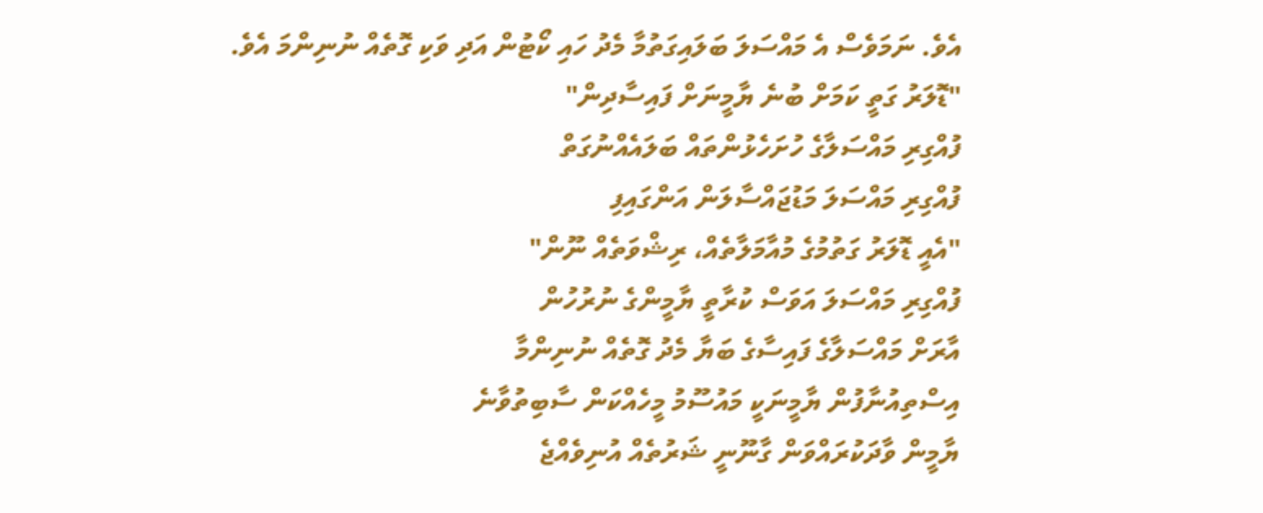އެވެ. ނަމަވެސް އެ މައްސަލަ ބަލައިގަތުމާ މެދު ހައި ކޯޓުން އަދި ވަކި ގޮތެއް ނުނިންމަ އެވެ.
"ޑޮލަރު ގަތީ ކަމަށް ބުނެ ޔާމީނަށް ފައިސާދިން"
ފުއްގިރި މައްސަލާގެ ހުށަހެޅުންތައް ބަލައެއްނުގަތް
ފުއްގިރި މައްސަލަ މަޑުޖައްސާލަން އަންގައިފި
"އެއީ ޑޮލަރު ގަތުމުގެ މުއާމަލާތެއް، ރިޝްވަތެއް ނޫން"
ފުއްގިރި މައްސަލަ އަވަސް ކުރާތީ ޔާމީންގެ ނުރުހުން
އާރަށް މައްސަލާގެ ފައިސާގެ ބަޔާ މެދު ގޮތެއް ނުނިންމާ
އިސްތިއުނާފުން ޔާމީނަކީ މައުސޫމު މީހެއްކަން ސާބިތުވާނެ
ޔާމީން ވާދަކުރައްވަން ގާނޫނީ ޝަރުތެއް އުނިވެއްޖެ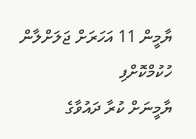ޔާމީން 11 އަހަރަށް ޖަލަށްލާން ހުކުމްކޮށްފި
ޔާމީނަށް ކުރާ ދައުވާގެ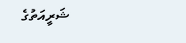ޝަރީއަތުގެ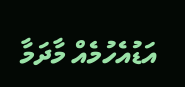އަޑުއެހުމެއް މާދަމާ